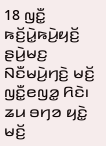18 ꤜꤢꤪ꤭ ꤒꤢꤩ꤬ꤣꤧ꤭ꤒꤣꤧ꤬ꤟꤢꤩ꤬ ꤔꤣꤧ꤬ꤗꤢ꤬ ꤡꤢꤪꤗꤣꤧ꤬ꤚꤢꤧ꤬ ꤗꤢꤩ꤬ ꤜꤢꤪ꤭ꤕꤜꤤ꤭ ꤖꤢꤧ꤯ ꤘꤣ ꤋꤚꤤ ꤟꤢꤧ꤭ ꤗꤢꤩ꤬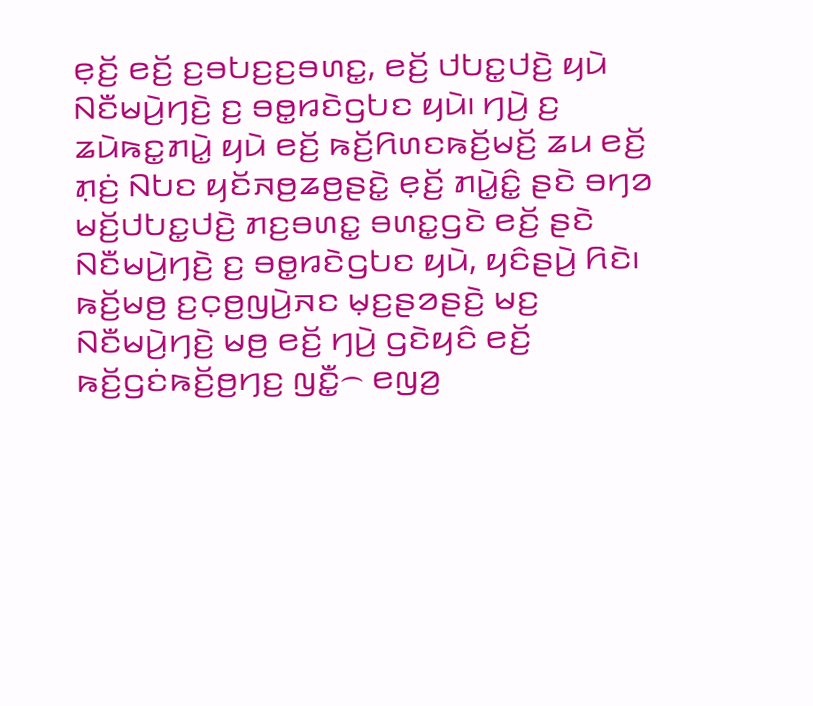ꤕ꤫ꤢꤩ꤬ ꤕꤢꤩ꤬ ꤢ꤬ꤋꤝꤢ꤬ꤢ꤬ꤋꤛꤢ꤭, ꤕꤢꤩ꤬ ꤓꤝꤢ꤭ꤓꤢꤧ꤬ ꤟꤣꤧ ꤡꤢꤪꤗꤣꤧ꤬ꤚꤢꤧ꤬ ꤢ꤬ ꤋꤥ꤭ꤙꤢꤧꤞꤝꤢ ꤟꤣꤧ꤯ ꤚꤣꤧ꤬ ꤢ꤬ ꤘꤣꤧꤒꤢ꤭ꤊꤣꤧ꤭ ꤟꤣꤧ ꤕꤢꤩ꤬ ꤒꤢꤩ꤬ꤖꤛꤢꤒꤢꤩ꤬ꤗꤢꤩ꤬ ꤘꤣ ꤕꤢꤩ꤬ ꤊ꤫ꤢꤦ꤬ ꤡꤝꤢ ꤟꤢꤩꤏꤥ꤬ꤘꤥ꤬ꤔꤢꤧ꤭ ꤕ꤫ꤢꤩ꤬ ꤊꤣꤧ꤭ꤢꤨ꤭ ꤔꤢꤧ ꤋꤚꤤ ꤗꤢꤩ꤬ꤓꤝꤢ꤭ꤓꤢꤧ꤬ ꤊꤢ꤬ꤋꤛꤢ꤭ ꤋꤛꤢ꤭ꤞꤢꤧ ꤕꤢꤩ꤬ ꤔꤢꤧ ꤡꤢꤪꤗꤣꤧ꤬ꤚꤢꤧ꤬ ꤢ꤬ ꤋꤥ꤭ꤙꤢꤧꤞꤝꤢ ꤟꤣꤧ, ꤟꤢꤨꤔꤣꤧ꤬ ꤖꤢꤧ꤯
ꤒꤢꤩ꤬ꤗꤥ꤬ ꤢ꤬ꤍ꤫ꤥ꤬ꤜꤣꤧ꤬ꤏꤢ ꤗ꤫ꤢ꤬ꤔꤤꤔꤢꤧ꤬ ꤗꤢ꤬ ꤡꤢꤪꤗꤣꤧ꤬ꤚꤢꤧ꤬ ꤗꤥ꤬ ꤕꤢꤩ꤬ ꤚꤣꤧ꤬ ꤞꤢꤧꤟꤢꤨ ꤕꤢꤩ꤬ ꤒꤢꤩ꤬ꤞꤢꤦꤒꤢꤩ꤬ꤥ꤬ꤚꤢ꤬ ꤜꤢꤪ꤭꤮ ꤕꤜꤤ꤬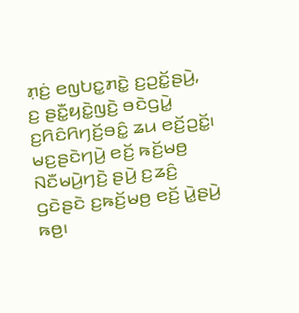ꤊ꤫ꤢꤦ꤬ ꤕꤜꤝꤢ꤭ꤊꤢꤧ꤭ ꤢ꤬ꤑꤢꤩ꤭ꤔꤣꤧ꤬, ꤢ꤬ ꤔꤢꤪ꤭ꤟꤢꤧ꤭ꤜꤢꤧ꤬ ꤋꤢꤧꤞꤣꤧ꤭ ꤢ꤬ꤖꤢꤨꤖꤚꤢꤩ꤬ꤋꤢꤨ꤭ ꤘꤣ ꤕꤢꤩ꤬ꤑꤢꤩ꤭꤯ ꤗꤢ꤬ꤔꤢꤧꤚꤣꤧ꤬ ꤕꤢꤩ꤬ ꤒꤢꤩ꤬ꤗꤥ꤬ ꤡꤢꤪꤗꤣꤧ꤬ꤚꤢꤧ꤬ ꤔꤣꤧ꤬ ꤢ꤬ꤘꤢꤨ꤬ ꤞꤢꤧꤔꤢꤧ ꤢ꤬ꤒꤢꤩ꤬ꤗꤥ꤬ ꤕꤢꤩ꤬ ꤣꤧ꤭ꤔꤣꤧ꤬ ꤒꤥ꤬꤯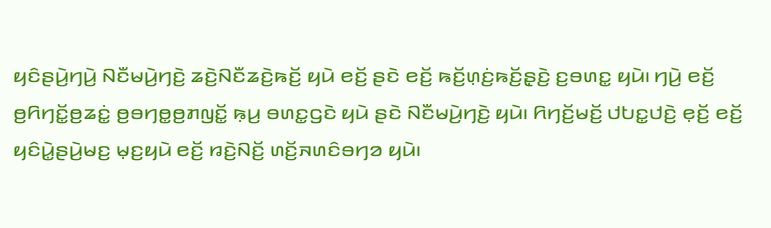ꤟꤢꤨꤔꤣꤧ꤬ꤚꤣꤧ꤬ ꤡꤢꤪꤗꤣꤧ꤬ꤚꤢꤧ꤬ ꤘꤢꤧ꤬ꤡꤢꤪꤘꤢꤧ꤬ꤒꤢꤩ꤬ ꤟꤣꤧ ꤕꤢꤩ꤬ ꤔꤢꤧ ꤕꤢꤩ꤬ ꤒꤢꤩ꤬ꤛ꤫ꤢꤦ꤬ꤒꤢꤩ꤬ꤔ꤫ꤢꤧ꤬ ꤢ꤬ꤋꤛꤢ꤭ ꤟꤣꤧ꤯ ꤚꤣꤧ꤬ ꤕꤢꤩ꤬ ꤥ꤬ꤖꤚꤢꤩ꤭ꤥ꤬ꤘꤢꤦ꤭ ꤥ꤬ꤋꤚꤥ꤭ꤥ꤬ꤊꤜꤢꤩ꤭ ꤒ꤫ꤣ꤬ ꤋꤛꤢ꤭ꤞꤢꤧ ꤟꤣꤧ ꤔꤢꤧ ꤡꤢꤪꤗꤣꤧ꤬ꤚꤢꤧ꤬ ꤟꤣꤧ꤯ ꤖꤚꤢꤩ꤬ꤗꤢꤩ꤬ ꤓꤝꤢ꤭ꤓꤢꤧ꤬ ꤕ꤫ꤢꤩ꤬ ꤕꤢꤩ꤬ ꤟꤢꤨꤣꤧ꤭ꤔꤣꤧ꤬ꤗꤢ꤬ ꤗ꤫ꤢ꤬ꤟꤣꤧ ꤕꤢꤩ꤬ ꤙꤢꤧ꤬ꤡꤢꤩ꤬ ꤛꤢꤩ꤬ꤏꤛꤢꤨꤋꤚꤤ ꤟꤣꤧ꤯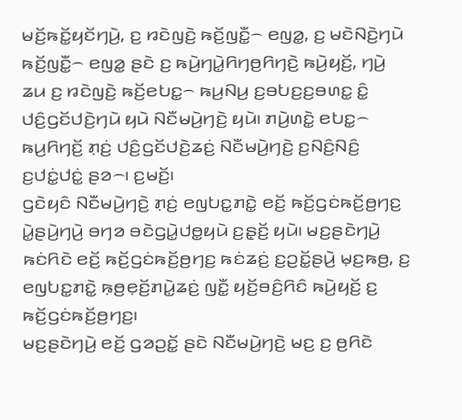ꤗꤢꤩ꤬ꤒꤢꤩ꤭ꤟꤢꤩꤚꤣꤧ꤬, ꤢ꤬ ꤙꤢꤧꤜꤢꤧ꤬ ꤒꤢꤩ꤬ꤜꤢꤪ꤭꤮ ꤕꤜꤤ꤭, ꤢ꤬ ꤗꤢꤧꤡꤢꤧ꤬ꤚꤣꤧ ꤒꤢꤩ꤬ꤜꤢꤪ꤭꤮ ꤕꤜꤤ꤭ ꤔꤢꤧ ꤢ꤬ ꤒꤣꤧ꤬ꤚꤣꤧ꤭ꤖꤚꤥ꤬ꤖꤚꤢꤧ꤬ ꤒꤣꤧ꤬ꤟꤢꤩ꤬, ꤚꤣꤧ꤬ ꤘꤣ ꤢ꤬ ꤙꤢꤧꤜꤢꤧ꤬ ꤒꤢꤩ꤬ꤕꤝꤢ꤭꤮ ꤒꤣ꤬ꤡꤣ꤬ ꤢ꤬ꤋꤝꤢ꤬ꤢ꤬ꤋꤛꤢ꤭ ꤢꤨ꤭ ꤓꤢꤨ꤬ꤞꤢꤩꤓꤢꤧ꤬ꤚꤣꤧ ꤟꤣꤧ ꤡꤢꤪꤗꤣꤧ꤬ꤚꤢꤧ꤬ ꤟꤣꤧ꤯ ꤊꤣꤧ꤬ꤛꤢꤧ꤭ ꤕꤝꤢ꤭꤮ ꤒꤣ꤬ꤖꤚꤢꤩ꤬ ꤊ꤫ꤢꤦ꤬ ꤓꤢꤨ꤬ꤞꤢꤩꤓꤢꤧ꤬ꤘꤢꤦ꤬ ꤡꤢꤪꤗꤣꤧ꤬ꤚꤢꤧ꤬ ꤢ꤬ꤡꤢꤨ꤬ꤡꤢꤨ꤬ ꤢ꤬ꤓꤢꤦ꤭ꤓꤢꤦ꤭ ꤔꤤ꤮꤯ ꤢ꤬ꤗꤢꤩ꤬꤯
ꤞꤢꤧꤟꤢꤨ ꤡꤢꤪꤗꤣꤧ꤬ꤚꤢꤧ꤬ ꤊ꤫ꤢꤦ꤬ ꤕꤜꤝꤢ꤭ꤊꤢꤧ꤭ ꤕꤢꤩ꤬ ꤒꤢꤩ꤬ꤞꤢꤦꤒꤢꤩ꤬ꤥ꤬ꤚꤢ꤬ ꤣꤧ꤭ꤔꤣꤧ꤬ꤚꤣꤧ꤬ ꤋꤚꤤ ꤋꤢꤧꤞꤣꤧ꤭ꤓꤥ꤭ꤟꤣꤧ ꤢ꤬ꤔ꤫ꤢꤩ꤬ ꤟꤣꤧ꤯ ꤗꤢ꤬ꤔꤢꤧꤚꤣꤧ꤬ ꤒꤢꤦꤖꤢꤧ ꤕꤢꤩ꤬ ꤒꤢꤩ꤬ꤞꤢꤦꤒꤢꤩ꤬ꤥ꤬ꤚꤢ꤬ ꤒꤢꤦꤘꤢꤦ꤬ ꤢ꤬ꤑꤢꤩ꤭ꤔꤣꤧ꤬ ꤗ꤫ꤢ꤬ꤒꤥ꤬, ꤢ꤬ ꤕꤜꤝꤢ꤭ꤊꤢꤧ꤭ ꤒ꤫ꤥ꤬ꤕ꤫ꤢꤩ꤬ꤊꤣꤧ꤭ꤘꤢꤦ꤬ ꤜꤢꤪ꤭ ꤟꤢꤩ꤬ꤋꤢꤨ꤬ꤖꤢꤨ ꤒꤣꤧ꤬ꤟꤢꤩ꤬ ꤢ꤬ ꤒꤢꤩ꤬ꤞꤢꤦꤒꤢꤩ꤬ꤥ꤬ꤚꤢ꤬꤯
ꤗꤢ꤬ꤔꤢꤧꤚꤣꤧ꤬ ꤕꤢꤩ꤬ ꤞꤤꤑꤢꤩ꤭ ꤔꤢꤧ ꤡꤢꤪꤗꤣꤧ꤬ꤚꤢꤧ꤬ ꤗꤢ꤬ ꤢ꤬ ꤥ꤬ꤖꤢꤧ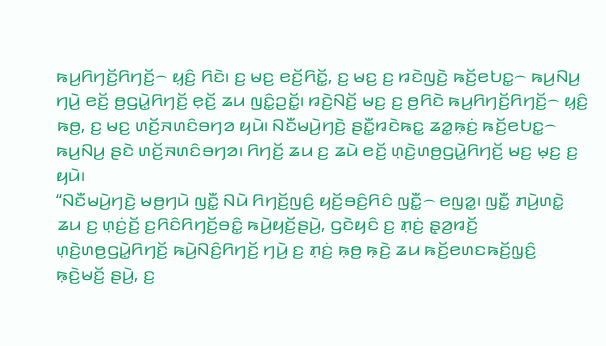ꤒꤣ꤬ꤖꤚꤢꤩ꤬ꤖꤚꤢꤩ꤬꤮ ꤟ꤫ꤢꤨ꤬ ꤖꤢꤧ꤯ ꤢ꤬ ꤗꤢ꤬ ꤕꤢꤩ꤬ꤖꤢꤩ꤭, ꤢ꤬ ꤗꤢ꤬ ꤢ꤬ ꤙꤢꤧꤜꤢꤧ꤬ ꤒꤢꤩ꤬ꤕꤝꤢ꤭꤮ ꤒꤣ꤬ꤡꤣ꤬ ꤚꤣꤧ꤬ ꤕꤢꤩ꤬ ꤥ꤬ꤞꤣꤧ꤭ꤖꤚꤢꤩ꤬ ꤕ꤫ꤢꤩ꤬ ꤘꤣ ꤜꤢꤨ꤭ꤑꤢꤩ꤭꤯ ꤙꤢꤧ꤬ꤡꤢꤩ꤬ ꤗꤢ꤬ ꤢ꤬ ꤥ꤬ꤖꤢꤧ ꤒꤣ꤬ꤖꤚꤢꤩ꤬ꤖꤚꤢꤩ꤬꤮ ꤟ꤫ꤢꤨ꤬ ꤒꤥ꤬, ꤢ꤬ ꤗꤢ꤬ ꤛꤢꤩ꤬ꤏꤛꤢꤨꤋꤚꤤ ꤟꤣꤧ꤯ ꤡꤢꤪꤗꤣꤧ꤬ꤚꤢꤧ꤬ ꤔꤢꤪ꤭ꤙꤢꤧꤒꤢ꤭ ꤘꤤ꤭ꤒ꤫ꤢꤦ꤬ ꤒꤢꤩ꤬ꤕꤝꤢ꤭꤮ ꤒꤣ꤬ꤡꤣ꤬ ꤔꤢꤧ ꤛꤢꤩ꤬ꤏꤛꤢꤨꤋꤚꤤ꤯ ꤖꤚꤢꤩ꤬ ꤘꤣ ꤢ꤬ ꤘꤣꤧ ꤕꤢꤩ꤬ ꤛ꤫ꤢꤧ꤬ꤛꤥ꤬ꤞꤣꤧ꤭ꤖꤚꤢꤩ꤬ ꤗꤢ꤬ ꤗ꤫ꤢ꤬ ꤢ꤬ ꤟꤣꤧ꤯
“ꤡꤢꤪꤗꤣꤧ꤬ꤚꤢꤧ꤬ ꤗꤥ꤬ꤚꤣꤧ ꤜꤢꤪ꤭ ꤡꤣꤧ ꤖꤚꤢꤩ꤬ꤜꤢꤨ꤬ ꤟꤢꤩ꤬ꤋꤢꤨ꤬ꤖꤢꤨ ꤜꤢꤪ꤭꤮ ꤕꤜꤤ꤭꤯ ꤜꤢꤪ꤭ ꤊꤣꤧ꤬ꤛꤢꤧ꤭ ꤘꤣ ꤢ꤬ ꤛ꤫ꤢꤦ꤬ꤢꤩ꤬ ꤢ꤬ꤖꤢꤨꤖꤚꤢꤩ꤬ꤋꤢꤨ꤭ ꤒꤣꤧ꤬ꤟꤢꤩ꤬ꤔꤣꤧ꤬, ꤞꤢꤧꤟꤢꤨ ꤢ꤬ ꤊ꤫ꤢꤦ꤬ ꤔ꤫ꤤ꤬ꤙꤢꤩ꤬ ꤛ꤫ꤢꤧ꤬ꤛꤥ꤬ꤞꤣꤧ꤭ꤖꤚꤢꤩ꤬ ꤒꤣꤧ꤬ꤡꤢꤨ꤬ꤖꤚꤢꤩ꤬ ꤚꤣꤧ꤬ ꤢ꤬ ꤊ꤫ꤢꤦ꤬ ꤒ꤫ꤥ꤬ ꤒ꤫ꤢꤧ꤬ ꤘꤣ ꤒꤢꤩ꤬ꤕꤛꤢꤒꤢꤩ꤬ꤜ꤫ꤢꤨ꤬ ꤒ꤫ꤢꤧ꤬ꤗꤢꤩ꤬ ꤔꤣꤧ꤬, ꤢ꤬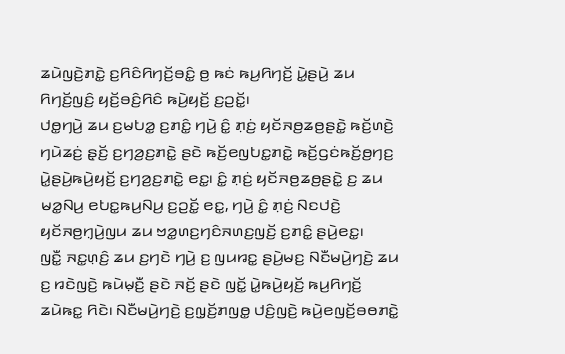ꤘꤣꤧꤜꤢꤧ꤬ꤊꤢꤧ꤭ ꤢ꤬ꤖꤢꤨꤖꤚꤢꤩ꤬ꤋꤢꤨ꤭ ꤥ꤬ ꤒꤢꤦ ꤒꤣ꤬ꤖꤚꤢꤩ꤬ ꤣꤧ꤭ꤔꤣꤧ꤬ ꤘꤣ ꤖꤚꤢꤩ꤬ꤜꤢꤨ꤬ ꤟꤢꤩ꤬ꤋꤢꤨ꤬ꤖꤢꤨ ꤒꤣꤧ꤬ꤟꤢꤩ꤬ ꤢ꤬ꤑꤢꤩ꤭꤯
ꤓꤥ꤭ꤚꤣꤧ꤬ ꤘꤣ ꤢ꤬ꤗꤝꤤ꤭ ꤢ꤬ꤊꤢꤨ꤭ ꤚꤣꤧ꤬ ꤢꤨ꤭ ꤊ꤫ꤢꤦ꤬ ꤟꤢꤩꤏꤥ꤬ꤘꤥ꤬ꤔꤢꤧ꤭ ꤒꤢꤩ꤬ꤛꤢꤧ꤬ ꤚꤣꤧꤘꤢꤦ꤬ ꤔ꤫ꤢꤩ꤬ ꤢ꤬ꤚꤤ꤬ꤢ꤬ꤊꤢꤧ꤭ ꤔꤢꤧ ꤒꤢꤩ꤬ꤕꤜꤝꤢ꤭ꤊꤢꤧ꤭ ꤒꤢꤩ꤬ꤞꤢꤦꤒꤢꤩ꤬ꤥ꤬ꤚꤢ꤬ ꤣꤧ꤭ꤔꤣꤧ꤬ꤒꤣꤧ꤬ꤟꤢꤩ꤬ ꤢ꤬ꤚꤤ꤬ꤢ꤬ꤊꤢꤧ꤭ ꤕꤢ꤭꤯ ꤢꤨ꤭ ꤊ꤫ꤢꤦ꤬ ꤟꤢꤩꤏꤥ꤬ꤘꤥ꤬ꤔꤢꤧ꤭ ꤢ꤬ ꤘꤣ ꤗꤤ꤭ꤡꤣ꤬ ꤕꤝꤢ꤭ꤒꤣ꤬ꤡꤣ꤬ ꤢ꤬ꤑꤢꤩ꤭ ꤕꤢ꤭, ꤚꤣꤧ꤬ ꤢꤨ꤭ ꤊ꤫ꤢꤦ꤬ ꤡꤢꤓꤢꤧ꤬ ꤟꤢꤩꤏꤥ꤬ꤚ꤫ꤣꤧ꤬ꤜꤣ ꤘꤣ ꤠꤤ꤭ꤛꤢ꤬ꤚꤢꤨꤏꤛꤢ꤬ꤜꤢꤩ꤬ ꤢ꤬ꤊꤢꤨ꤭ ꤔꤣꤧ꤬ꤕꤢ꤭꤯
ꤜꤢꤪ꤭ ꤏꤢ꤭ꤛ꤫ꤢꤨ꤬ ꤘꤣ ꤢ꤬ꤚꤢꤧ ꤚꤣꤧ꤬ ꤢ꤬ ꤜꤣꤙꤢ꤭ ꤔꤣꤧ꤬ꤗꤢ꤬ ꤡꤢꤪꤗꤣꤧ꤬ꤚꤢꤧ꤬ ꤘꤣ ꤢ꤬ ꤙꤢꤧꤜꤢꤧ꤬ ꤒꤣꤧꤗ꤫ꤢꤪ꤬ ꤔꤢꤧ ꤏꤢꤩ꤬ ꤔꤢꤧ ꤜꤢꤩ꤭ ꤣꤧ꤭ꤒꤣꤧ꤬ꤟꤢꤩ꤬ ꤒꤣ꤬ꤖꤚꤢꤩ꤬ ꤘꤣꤧꤒꤢ꤭ ꤖꤢꤧ꤯ ꤡꤢꤪꤗꤣꤧ꤬ꤚꤢꤧ꤬ ꤢ꤬ꤜ꤫ꤢꤩ꤬ꤊꤜꤥ꤭ ꤓꤢꤨ꤬ꤜꤢꤧ꤬ ꤒꤣꤧ꤬ꤕꤜꤢꤩ꤬ꤋꤥꤊꤢꤧ꤭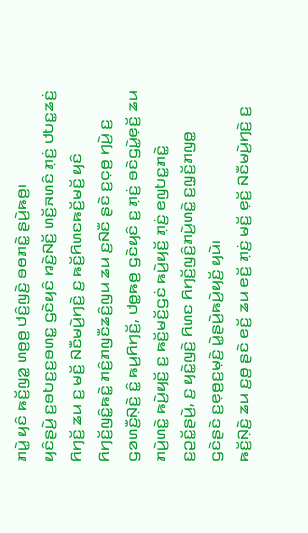ꤊꤣꤧ꤭ ꤟꤢꤨ ꤒꤢꤩ꤬ꤜꤤ꤭ ꤛꤥ꤬ꤥ꤬ ꤓꤢꤨ꤬ꤜꤢꤧ꤬ ꤋꤥꤊꤢꤧ꤭ ꤔꤣꤧ꤬ꤒꤥ꤬꤯
ꤟꤢꤨꤔꤣꤧ꤬ ꤢ꤬ꤋꤝꤢ꤬ꤢ꤬ꤋꤛꤢ꤭ ꤞꤢꤧꤟꤢꤨ ꤙꤢꤧ꤬ꤡꤢꤩ꤬ ꤛꤢꤩ꤬ꤏꤛꤢꤨ ꤊ꤫ꤢꤦ꤬ ꤓꤝꤢ꤭ꤘꤢꤦ꤬ ꤖꤚꤢꤩ꤬ ꤘꤣ ꤢ꤬ ꤗꤢꤩ꤬ ꤡꤢꤪꤗꤣꤧ꤬ꤚꤢꤧ꤬ ꤢ꤬ ꤒꤢꤩ꤬ꤖꤛꤢꤒꤢꤩ꤬ꤗꤢꤩ꤬ ꤟꤢꤨ ꤖꤚꤢꤩ꤬ꤜꤢꤨ꤭ꤒꤢꤧ꤭ ꤊꤢꤨ꤬ꤊꤜꤢꤪꤘꤢꤨ꤬ꤜꤣ ꤘꤣ ꤢ꤬ꤡꤢꤪ ꤔꤢꤧ ꤢ꤬ꤍ꤫ꤥ꤬ ꤚꤣꤧ꤬ ꤢ꤬ ꤞꤤꤛꤢꤪ꤬ꤡ꤫ꤢꤧ꤬ ꤢꤨ꤭ ꤒꤣ꤬ꤖꤚꤢꤩ꤬, ꤓꤥ꤭ꤒꤥ꤬ ꤞꤢꤧꤟꤢꤨ ꤢ꤬ ꤊ꤫ꤢꤦ꤬ ꤋꤢꤧꤞꤣꤧ꤭ꤕ꤫ꤢꤩ꤬ ꤘꤣ ꤊꤣꤧ꤬ꤛꤢꤧ꤭ ꤒꤣꤧ꤬ꤟꤢꤩ꤬ ꤢ꤬ ꤒꤢꤩ꤬ꤗꤢꤩ꤬ꤞꤢꤦ ꤒꤣꤧ꤬ꤟꤢꤩ꤬ ꤊ꤫ꤢꤦ꤬ ꤕꤜꤝꤢ꤭ꤊꤢꤧ꤭ ꤢ꤬ꤑꤢꤩ꤭ꤔꤣꤧ꤬, ꤢ꤬ ꤟꤢꤧ꤭ꤜꤢꤧ꤬ ꤖꤛꤢ ꤖꤚꤢꤩ꤬ꤜꤢꤨ꤬ꤊꤣꤧ꤬ꤛꤢꤧ꤭ ꤢ꤬ꤜ꤫ꤢꤩ꤬ꤊꤜꤥ꤭ ꤞꤢꤧꤔꤢꤧ ꤢ꤬ꤕ꤫ꤥ꤬ꤢ꤬ꤗ꤫ꤢꤧ꤬ ꤣꤧ꤭ꤔꤣꤧ꤬ꤒꤣꤧ꤬ꤟꤢꤩ꤬ ꤟꤣꤧ꤯
ꤒꤢꤩ꤬ꤡ꤫ꤢꤧ꤬ ꤘꤣ ꤢ꤬ꤥ꤬ ꤔꤢꤧ ꤕꤢꤩ꤬ ꤘꤣ ꤕꤢꤩ꤬ ꤊ꤫ꤢꤦ꤬ ꤗꤢꤩ꤬ ꤕ꤫ꤢꤩ꤬ ꤡꤢꤪꤗꤣꤧ꤬ꤚꤢꤧ꤬ ꤢ꤬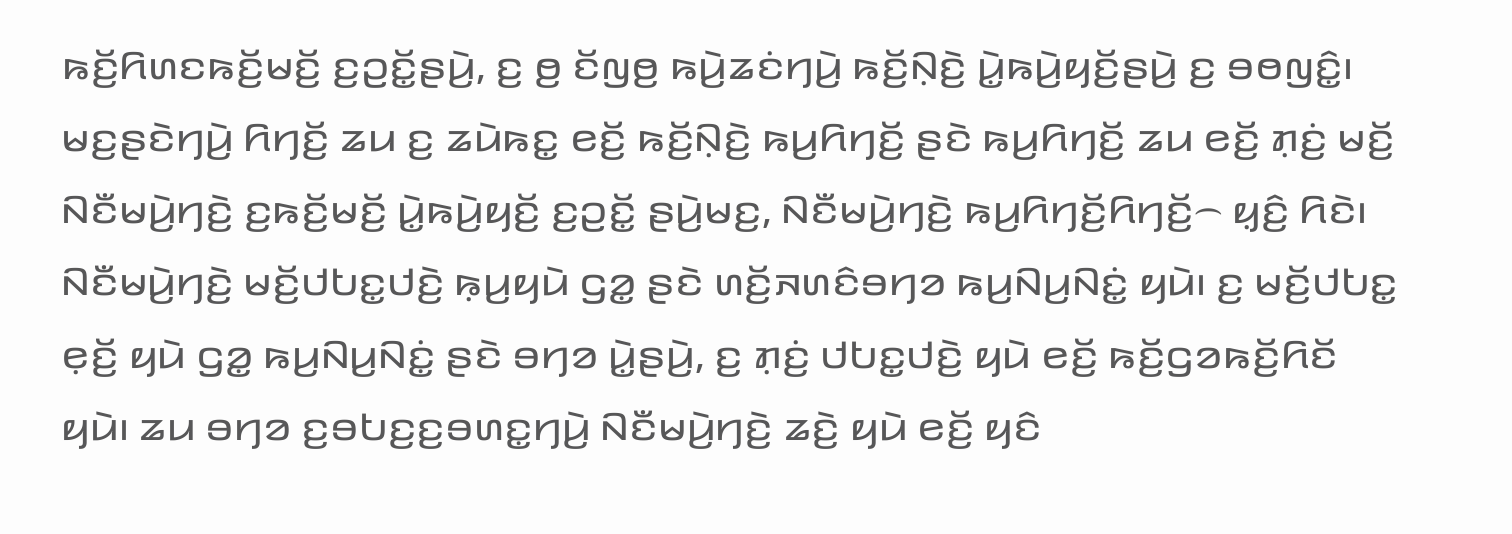ꤒꤢꤩ꤬ꤖꤛꤢꤒꤢꤩ꤬ꤗꤢꤩ꤬ ꤢ꤬ꤑꤢꤩ꤭ꤔꤣꤧ꤬, ꤢ꤬ ꤥ꤬ ꤢꤩꤜꤥ꤬ ꤒꤣꤧ꤬ꤘꤢꤦꤚꤣꤧ꤬ ꤒꤢꤩ꤬ꤡ꤫ꤢꤧ꤬ ꤣꤧ꤭ꤒꤣꤧ꤬ꤟꤢꤩ꤬ꤔꤣꤧ꤬ ꤢ꤬ ꤋꤥꤜꤢꤨ꤭꤯ ꤗꤢ꤬ꤔꤢꤧꤚꤣꤧ꤬ ꤖꤚꤢꤩ꤬ ꤘꤣ ꤢ꤬ ꤘꤣꤧꤒꤢ꤭ ꤕꤢꤩ꤬ ꤒꤢꤩ꤬ꤡ꤫ꤢꤧ꤬ ꤒꤣ꤬ꤖꤚꤢꤩ꤬ ꤔꤢꤧ ꤒꤣ꤬ꤖꤚꤢꤩ꤬ ꤘꤣ ꤕꤢꤩ꤬ ꤊ꤫ꤢꤦ꤬ ꤗꤢꤩ꤬ ꤡꤢꤪꤗꤣꤧ꤬ꤚꤢꤧ꤬ ꤢ꤬ꤒꤢꤩ꤬ꤗꤢꤩ꤬ ꤣꤧ꤭ꤒꤣꤧ꤬ꤟꤢꤩ꤬ ꤢ꤬ꤑꤢꤩ꤭ ꤔꤣꤧ꤬ꤗꤢ꤬, ꤡꤢꤪꤗꤣꤧ꤬ꤚꤢꤧ꤬ ꤒꤣ꤬ꤖꤚꤢꤩ꤬ꤖꤚꤢꤩ꤬꤮ ꤟ꤫ꤢꤨ꤬ ꤖꤢꤧ꤯
ꤡꤢꤪꤗꤣꤧ꤬ꤚꤢꤧ꤬ ꤗꤢꤩ꤬ꤓꤝꤢ꤭ꤓꤢꤧ꤬ ꤒ꤫ꤣ꤬ꤟꤣꤧ ꤞꤤ꤭ ꤔꤢꤧ ꤛꤢꤩ꤬ꤏꤛꤢꤨꤋꤚꤤ ꤒꤣ꤬ꤡꤣ꤬ꤡꤢꤦ꤭ ꤟꤣꤧ꤯ ꤢ꤬ ꤗꤢꤩ꤬ꤓꤝꤢ꤭ ꤕ꤫ꤢꤩ꤬ ꤟꤣꤧ ꤞꤤ꤭ ꤒꤣ꤬ꤡꤣ꤬ꤡꤢꤦ꤭ ꤔꤢꤧ ꤋꤚꤤ ꤣꤧ꤭ꤔꤣꤧ꤬, ꤢ꤬ ꤊ꤫ꤢꤦ꤬ ꤓꤝꤢ꤭ꤓꤢꤧ꤬ ꤟꤣꤧ ꤕꤢꤩ꤬ ꤒꤢꤩ꤬ꤞꤤꤒꤢꤩ꤬ꤖꤢꤩ ꤟꤣꤧ꤯ ꤘꤣ ꤋꤚꤤ ꤢ꤬ꤋꤝꤢ꤬ꤢ꤬ꤋꤛꤢ꤭ꤚꤣꤧ꤬ ꤡꤢꤪꤗꤣꤧ꤬ꤚꤢꤧ꤬ ꤘꤢꤧ꤬ ꤟꤣꤧ ꤕꤢꤩ꤬ ꤟꤢꤨ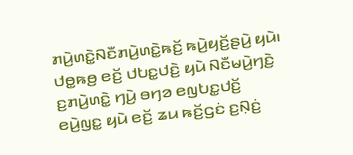ꤊꤣꤧ꤬ꤛꤢꤧ꤭ꤡꤢꤪꤊꤣꤧ꤬ꤛꤢꤧ꤭ꤒꤢꤩ꤬ ꤒꤣꤧ꤬ꤟꤢꤩ꤬ꤔꤣꤧ꤬ ꤟꤣꤧ꤯ ꤓꤥ꤭ꤒꤥ꤬ ꤕꤢꤩ꤬ ꤓꤝꤢ꤭ꤓꤢꤧ꤬ ꤟꤣꤧ ꤡꤢꤪꤗꤣꤧ꤬ꤚꤢꤧ꤬ ꤢ꤬ꤊꤣꤧ꤬ꤛꤢꤧ꤭ ꤚꤣꤧ꤬ ꤋꤚꤤ ꤕꤜꤝꤢ꤭ꤓꤢꤩ꤬ ꤕꤣꤧ꤬ꤜꤢ꤭ ꤟꤣꤧ ꤕꤢꤩ꤬ ꤘꤣ ꤒꤢꤩ꤬ꤞꤢꤦ ꤢ꤬ꤡ꤫ꤢꤦ꤬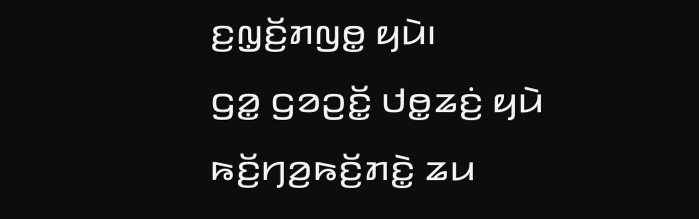ꤢ꤬ꤜ꤫ꤢꤩ꤬ꤊꤜꤥ꤭ ꤟꤣꤧ꤯
ꤞꤤ꤭ ꤞꤤꤑꤢꤩ꤭ ꤓꤥ꤭ꤘꤢꤦ꤬ ꤟꤣꤧ ꤒꤢꤩ꤬ꤚꤤ꤬ꤒꤢꤩ꤬ꤊꤢꤧ꤭ ꤘꤣ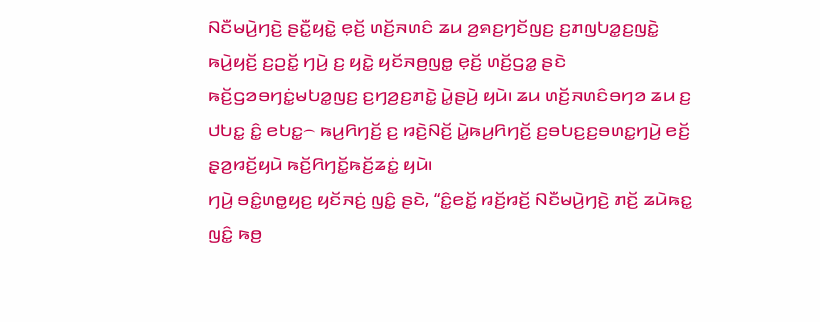ꤡꤢꤪꤗꤣꤧ꤬ꤚꤢꤧ꤬ ꤔꤢꤪ꤭ꤟꤢꤧ꤭ ꤕ꤫ꤢꤩ꤬ ꤛꤢꤩ꤬ꤏꤛꤢꤨ ꤘꤣ ꤤ꤬ꤎꤢ꤬ꤚꤢꤩꤜꤢ꤬ ꤢ꤬ꤊꤜꤝꤤ꤭ꤢ꤬ꤜꤢꤧ꤭ ꤒꤣꤧ꤬ꤟꤢꤩ꤬ ꤢ꤬ꤑꤢꤩ꤭ ꤚꤣꤧ꤬ ꤢ꤬ ꤟꤢꤧ꤭ ꤟꤢꤩꤏꤥ꤬ꤜꤥ꤭ ꤕ꤫ꤢꤩ꤬ ꤛꤢꤩ꤬ꤞꤤ꤭ ꤔꤢꤧ ꤒꤢꤩ꤬ꤞꤤꤋꤚꤢꤦ꤭ꤗꤝꤤ꤭ꤜꤢ꤬ ꤢ꤬ꤚꤤ꤬ꤢ꤬ꤊꤢꤧ꤭ ꤣꤧ꤭ꤔꤣꤧ꤬ ꤟꤣꤧ꤯ ꤘꤣ ꤛꤢꤩ꤬ꤏꤛꤢꤨꤋꤚꤤ ꤘꤣ ꤢ꤬ ꤓꤝꤢ꤭ ꤢꤨ꤭ ꤕꤝꤢ꤭꤮ ꤒꤣ꤬ꤖꤚꤢꤩ꤬ ꤢ꤬ ꤙꤢꤧ꤬ꤡꤢꤩ꤬ ꤣꤧ꤭ꤒꤣ꤬ꤖꤚꤢꤩ꤬ ꤢ꤬ꤋꤝꤢ꤬ꤢ꤬ꤋꤛꤢ꤭ꤚꤣꤧ꤬ ꤕꤢꤩ꤬ ꤔ꤫ꤤ꤬ꤙꤢꤩ꤬ꤟꤣꤧ ꤒꤢꤩ꤬ꤖꤚꤢꤩ꤭ꤒꤢꤩ꤬ꤘꤢꤦ꤭ ꤟꤣꤧ꤯
ꤚꤣꤧ꤬ ꤋꤢꤨ꤭ꤛꤥ꤭ꤟꤢ꤬ ꤟꤢꤩꤏꤢꤦ꤬ ꤜꤢꤨ꤭ ꤔꤢꤧ, “ꤢꤨ꤭ꤕꤢꤩ꤭ ꤙꤢꤩ꤬ꤙꤢꤩ꤬ ꤡꤢꤪꤗꤣꤧ꤬ꤚꤢꤧ꤬ ꤊꤢꤩ꤬ ꤘꤣꤧꤒꤢ꤭ ꤜꤢꤨ꤭ ꤒꤥ꤬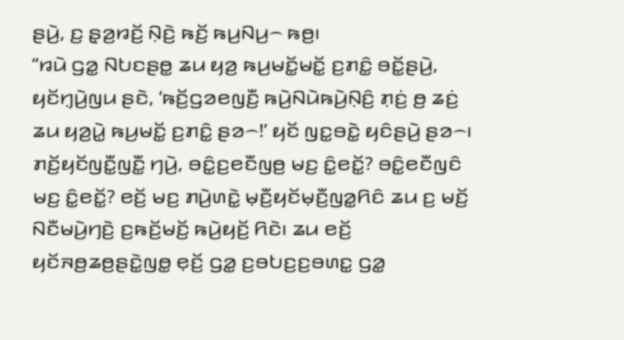ꤔꤣꤧ꤬, ꤢ꤬ ꤔ꤫ꤤ꤬ꤙꤢꤩ꤬ ꤡ꤫ꤢꤧ꤬ ꤒꤢꤩ꤬ ꤒꤣ꤬ꤡꤣ꤬꤮ ꤒꤥ꤬꤯
“ꤙꤣꤧ ꤞꤤ꤭ ꤡꤝꤢꤔꤥ꤭ ꤘꤣ ꤟꤤ꤬ ꤒꤣ꤬ꤗꤢꤩ꤭ꤗꤢꤩ꤭ ꤢ꤬ꤊꤢꤨ꤭ ꤋꤢꤩ꤭ꤔꤣꤧ꤬, ꤟꤢꤩꤚ꤫ꤣꤧ꤬ꤜꤣ ꤔꤢꤧ, ‘ꤒꤢꤩ꤬ꤞꤤꤕꤜꤢꤪ꤬ ꤒꤣꤧ꤬ꤡꤣꤧꤒꤣꤧ꤬ꤡ꤫ꤢꤨ꤬ ꤊ꤫ꤢꤦ꤬ ꤥ꤬ ꤘꤢꤦ꤬ ꤘꤣ ꤟꤤ꤬ꤣꤧ꤭ ꤒꤣ꤬ꤗꤢꤩ꤭ ꤢ꤬ꤊꤢꤨ꤭ ꤔꤤ꤮!’ ꤟꤢꤩ ꤜꤢ꤭ꤋꤢꤧ꤭ ꤟꤢꤨꤔꤣꤧ꤬ ꤔꤤ꤮꤯
ꤊꤢꤩ꤬ꤟꤢꤩꤜꤢꤪ꤭ꤜꤢꤪ꤭ ꤚꤣꤧ꤬, ꤋꤢꤨ꤭ꤢ꤬ꤕꤢꤪꤜꤥ꤬ ꤗꤢ꤬ ꤢꤨ꤭ꤕꤢꤩ꤭? ꤋꤢꤨ꤭ꤕꤢꤪꤜꤢꤨ ꤗꤢ꤬ ꤢꤨ꤭ꤕꤢꤩ꤭? ꤕꤢꤩ꤬ ꤗꤢ꤬ ꤊꤣꤧ꤬ꤛꤢꤧ꤭ ꤗ꤫ꤢꤪ꤬ꤟꤢꤩꤗ꤫ꤢꤪ꤬ꤜꤤ꤭ꤖꤢꤨ ꤘꤣ ꤢ꤬ ꤗꤢꤩ꤬ ꤡꤢꤪꤗꤣꤧ꤬ꤚꤢꤧ꤬ ꤢ꤬ꤒꤢꤩ꤬ꤗꤢꤩ꤬ ꤒꤣꤧ꤬ꤟꤢꤩ꤬ ꤖꤢꤧ꤯ ꤘꤣ ꤕꤢꤩ꤬ ꤟꤢꤩꤏꤥ꤬ꤘꤥ꤬ꤔꤢꤧ꤭ꤜꤥ꤭ ꤕ꤫ꤢꤩ꤬ ꤞꤤ꤭ ꤢ꤬ꤋꤝꤢ꤬ꤢ꤬ꤋꤛꤢ꤭ ꤞꤤ꤭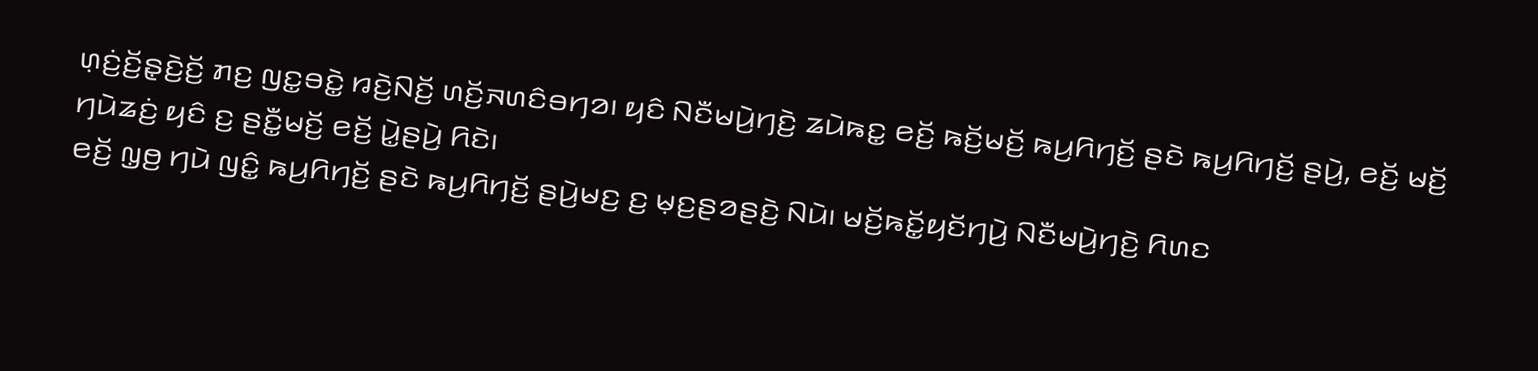ꤛ꤫ꤢꤦ꤬ꤢꤩ꤬ꤔ꤫ꤢꤧ꤬ꤢꤩ꤬ ꤊꤢ꤬ ꤜꤢ꤭ꤋꤢꤧ꤭ ꤙꤢꤧ꤬ꤡꤢꤩ꤬ ꤛꤢꤩ꤬ꤏꤛꤢꤨꤋꤚꤤ꤯ ꤟꤢꤨ ꤡꤢꤪꤗꤣꤧ꤬ꤚꤢꤧ꤬ ꤘꤣꤧꤒꤢ꤭ ꤕꤢꤩ꤬ ꤒꤢꤩ꤬ꤗꤢꤩ꤬ ꤒꤣ꤬ꤖꤚꤢꤩ꤬ ꤔꤢꤧ ꤒꤣ꤬ꤖꤚꤢꤩ꤬ ꤔꤣꤧ꤬, ꤕꤢꤩ꤬ ꤗꤢꤩ꤬ ꤚꤣꤧꤘꤢꤦ꤬ ꤟꤢꤨ ꤢ꤬ ꤔꤢꤪ꤭ꤗꤢꤩ꤬ ꤕꤢꤩ꤬ ꤣꤧ꤭ꤔꤣꤧ꤬ ꤖꤢꤧ꤯
ꤕꤢꤩ꤬ ꤜ꤫ꤥ꤬ ꤚꤣꤧ ꤜꤢꤨ꤭ ꤒꤣ꤬ꤖꤚꤢꤩ꤬ ꤔꤢꤧ ꤒꤣ꤬ꤖꤚꤢꤩ꤬ ꤔꤣꤧ꤬ꤗꤢ꤬ ꤢ꤬ ꤗ꤫ꤢ꤬ꤔꤤꤔꤢꤧ꤬ ꤡꤣꤧ꤯ ꤗꤢꤩ꤬ꤒꤢꤩ꤭ꤟꤢꤩꤚꤣꤧ꤬ ꤡꤢꤪꤗꤣꤧ꤬ꤚꤢꤧ꤬ ꤖꤛꤢ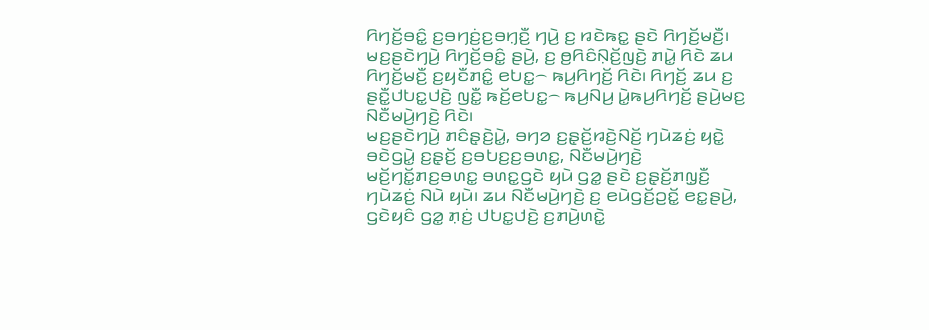ꤖꤚꤢꤩ꤬ꤋꤢꤨ꤭ ꤢ꤬ꤋꤚꤢꤦ꤬ꤢ꤬ꤋꤚ꤫ꤢꤪ꤬ ꤚꤣꤧ꤬ ꤢ꤬ ꤙꤢꤧꤒꤢ꤭ ꤔꤢꤧ ꤖꤚꤢꤩ꤬ꤗꤢꤪ꤬꤯ ꤗꤢ꤬ꤔꤢꤧꤚꤣꤧ꤬ ꤖꤚꤢꤩ꤬ꤋꤢꤨ꤭ ꤔꤣꤧ꤬, ꤢ꤬ ꤥ꤬ꤖꤢꤨꤡ꤫ꤢꤩ꤬ꤜꤢꤧ꤬ ꤊꤣꤧ꤭ ꤖꤢꤧ ꤘꤣ ꤖꤚꤢꤩ꤬ꤗꤢꤪ꤬ ꤢ꤬ꤟꤢꤪꤊꤢꤨ꤭ ꤕꤝꤢ꤭꤮ ꤒꤣ꤬ꤖꤚꤢꤩ꤬ ꤖꤢꤧ꤯ ꤖꤚꤢꤩ꤬ ꤘꤣ ꤢ꤬ ꤔꤢꤪ꤭ꤓꤝꤢ꤭ꤓꤢꤧ꤬ ꤜꤢꤪ꤭ ꤒꤢꤩ꤬ꤕꤝꤢ꤭꤮ ꤒꤣ꤬ꤡꤣ꤬ ꤣꤧ꤭ꤒꤣ꤬ꤖꤚꤢꤩ꤬ ꤔꤣꤧ꤬ꤗꤢ꤬ ꤡꤢꤪꤗꤣꤧ꤬ꤚꤢꤧ꤬ ꤖꤢꤧ꤯
ꤗꤢ꤬ꤔꤢꤧꤚꤣꤧ꤬ ꤊꤢꤨꤔ꤫ꤢꤧ꤬ꤣꤧ꤭, ꤋꤚꤤ ꤢ꤬ꤔ꤫ꤢꤩ꤬ꤙꤢꤧ꤬ꤡꤢꤩ꤬ ꤚꤣꤧꤘꤢꤦ꤬ ꤟꤢꤧ꤭ ꤋꤢꤧꤞꤣꤧ꤭ ꤢ꤬ꤔ꤫ꤢꤩ꤬ ꤢ꤬ꤋꤝꤢ꤬ꤢ꤬ꤋꤛꤢ꤭, ꤡꤢꤪꤗꤣꤧ꤬ꤚꤢꤧ꤬ ꤗꤢꤩ꤬ꤚꤢꤩ꤭ꤊꤢ꤬ꤋꤛꤢ꤭ ꤋꤛꤢ꤭ꤞꤢꤧ ꤟꤣꤧ ꤞꤤ꤭ ꤔꤢꤧ ꤢ꤬ꤔ꤫ꤢꤩ꤬ꤊꤜ꤫ꤢꤪ꤬ ꤚꤣꤧꤘꤢꤦ꤬ ꤡꤣꤧ ꤟꤣꤧ꤯ ꤘꤣ ꤡꤢꤪꤗꤣꤧ꤬ꤚꤢꤧ꤬ ꤢ꤬ ꤕꤣꤧꤞꤢꤩ꤬ꤑꤢꤩ꤭ ꤕꤢ꤭ꤔꤣꤧ꤬, ꤞꤢꤧꤟꤢꤨ ꤞꤤ꤭ ꤊ꤫ꤢꤦ꤬ ꤓꤝꤢ꤭ꤓꤢꤧ꤬ ꤢ꤬ꤊꤣꤧ꤬ꤛꤢꤧ꤭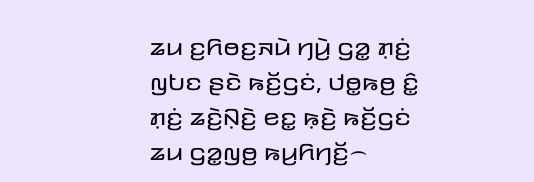ꤘꤣ ꤢ꤬ꤖꤥꤢ꤬ꤏꤣꤧ ꤚꤣꤧ꤬ ꤞꤤ꤭ ꤊ꤫ꤢꤦ꤬ ꤜꤝꤢ ꤔꤢꤧ ꤒꤢꤩ꤬ꤞꤢꤦ, ꤓꤥ꤭ꤒꤥ꤬ ꤢꤨ꤭ ꤊ꤫ꤢꤦ꤬ ꤘꤢꤧ꤬ꤡ꤫ꤢꤧ꤬ ꤕꤢ꤭ ꤒ꤫ꤢꤧ꤬ ꤒꤢꤩ꤬ꤞꤢꤦ ꤘꤣ ꤞꤤ꤭ꤜꤥ꤬ ꤒꤣ꤬ꤖꤚꤢꤩ꤬꤮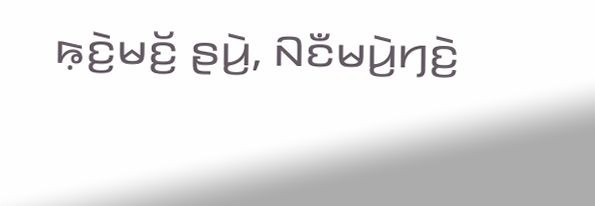ꤒ꤫ꤢꤧ꤬ꤗꤢꤩ꤬ ꤔꤣꤧ꤬, ꤡꤢꤪꤗꤣꤧ꤬ꤚꤢꤧ꤬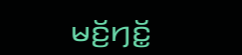ꤗꤢꤩ꤬ꤚꤢꤩ꤭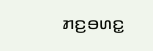ꤊꤢ꤬ꤋꤛꤢ꤭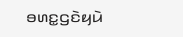ꤋꤛꤢ꤭ꤞꤢꤧꤟꤣꤧ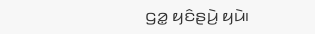ꤞꤤ꤭ ꤟꤢꤨꤔꤣꤧ꤬ ꤟꤣꤧ꤯